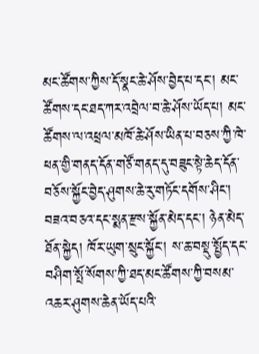མང་ཚོགས་ཀྱིས་དོ་སྣང་ཆེ་ཤོས་བྱེད་པ་དང་། མང་ཚོགས་དང་ཐད་ཀར་འབྲེལ་བ་ཆེ་ཤོས་ཡོད་པ། མང་ཚོགས་ལ་འཕྲལ་མཁོ་ཆེ་ཤོས་ཡིན་པ་བཅས་ཀྱི་ཁེ་ཕན་གྱི་གནད་དོན་གཙོ་གནད་དུ་བཟུང་སྟེ་ཆེད་དོན་བཅོས་སྐྱོང་བྱེད་ཤུགས་ཆེ་རུ་གཏོང་དགོས་ཤིང་། བཟའ་བཅའ་དང་སྨན་རྫས་སྐྱོན་མེད་དང་། ཉེན་མེད་ཐོན་སྐྱེད། ཁོར་ཡུག་སྲུང་སྐྱོང་། ས་ཆ་བསྡུ་སྤྱོད་དང་བཤིག་སྤོ་སོགས་ཀྱི་ཐད་མང་ཚོགས་ཀྱི་བསམ་འཆར་ཤུགས་ཆེན་ཡོད་པའི་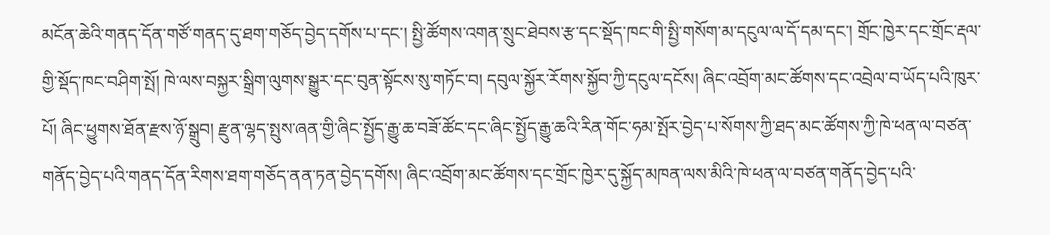མངོན་ཆེའི་གནད་དོན་གཙོ་གནད་དུ་ཐག་གཅོད་བྱེད་དགོས་པ་དང་། སྤྱི་ཚོགས་འགན་སྲུང་ཐེབས་རྩ་དང་སྡོད་ཁང་གི་སྤྱི་གསོག་མ་དངུལ་ལ་དོ་དམ་དང་། གྲོང་ཁྱེར་དང་གྲོང་རྡལ་གྱི་སྡོད་ཁང་བཤིག་སྤོ། ཁེ་ལས་བསྐྱར་སྒྲིག་ལུགས་སྒྱུར་དང་བུན་སྟོངས་སུ་གཏོང་བ། དབུལ་སྐྱོར་རོགས་སྐྱོབ་ཀྱི་དངུལ་དངོས། ཞིང་འབྲོག་མང་ཚོགས་དང་འབྲེལ་བ་ཡོད་པའི་ཁུར་པོ། ཞིང་ཕྱུགས་ཐོན་རྫས་ཉོ་སྒྲུབ། རྫུན་ལྷད་སྤུས་ཞན་གྱི་ཞིང་སྤྱོད་རྒྱུ་ཆ་བཟོ་ཚོང་དང་ཞིང་སྤྱོད་རྒྱུ་ཆའི་རིན་གོང་ཧམ་སྤོར་བྱེད་པ་སོགས་ཀྱི་ཐད་མང་ཚོགས་ཀྱི་ཁེ་ཕན་ལ་བཙན་གནོད་བྱེད་པའི་གནད་དོན་རིགས་ཐག་གཅོད་ནན་ཏན་བྱེད་དགོས། ཞིང་འབྲོག་མང་ཚོགས་དང་གྲོང་ཁྱེར་དུ་སྐྱོད་མཁན་ལས་མིའི་ཁེ་ཕན་ལ་བཙན་གནོད་བྱེད་པའི་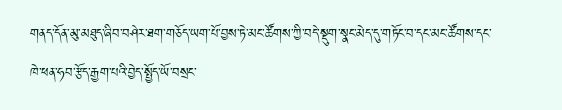གནད་དོན་མུ་མཐུད་ཞིབ་བཤེར་ཐག་གཅོད་ཡག་པོ་བྱས་ཏེ་མང་ཚོགས་ཀྱི་བདེ་སྡུག་སྣང་མེད་དུ་གཏོང་བ་དང་མང་ཚོགས་དང་ཁེ་ཕན་ཧབ་རྩོད་རྒྱག་པའི་བྱེད་སྤྱོད་ཡོ་བསྲང་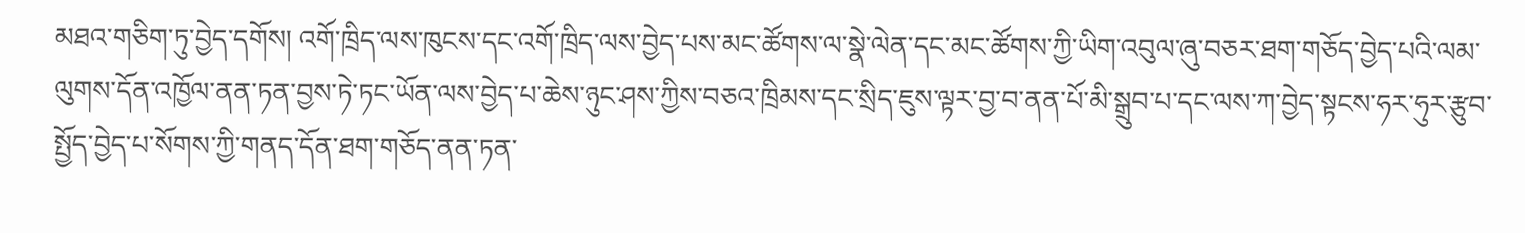མཐའ་གཅིག་ཏུ་བྱེད་དགོས། འགོ་ཁྲིད་ལས་ཁུངས་དང་འགོ་ཁྲིད་ལས་བྱེད་པས་མང་ཚོགས་ལ་སྣེ་ལེན་དང་མང་ཚོགས་ཀྱི་ཡིག་འབུལ་ཞུ་བཅར་ཐག་གཅོད་བྱེད་པའི་ལམ་ལུགས་དོན་འཁྱོལ་ནན་ཏན་བྱས་ཏེ་ཏང་ཡོན་ལས་བྱེད་པ་ཆེས་ཉུང་ཤས་ཀྱིས་བཅའ་ཁྲིམས་དང་སྲིད་ཇུས་ལྟར་བྱ་བ་ནན་པོ་མི་སྒྲུབ་པ་དང་ལས་ཀ་བྱེད་སྟངས་ཧར་ཧུར་རྩུབ་སྤྱོད་བྱེད་པ་སོགས་ཀྱི་གནད་དོན་ཐག་གཅོད་ནན་ཏན་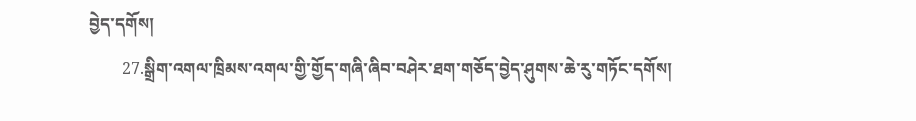བྱེད་དགོས།
        27.སྒྲིག་འགལ་ཁྲིམས་འགལ་གྱི་གྱོད་གཞི་ཞིབ་བཤེར་ཐག་གཅོད་བྱེད་ཤུགས་ཆེ་རུ་གཏོང་དགོས།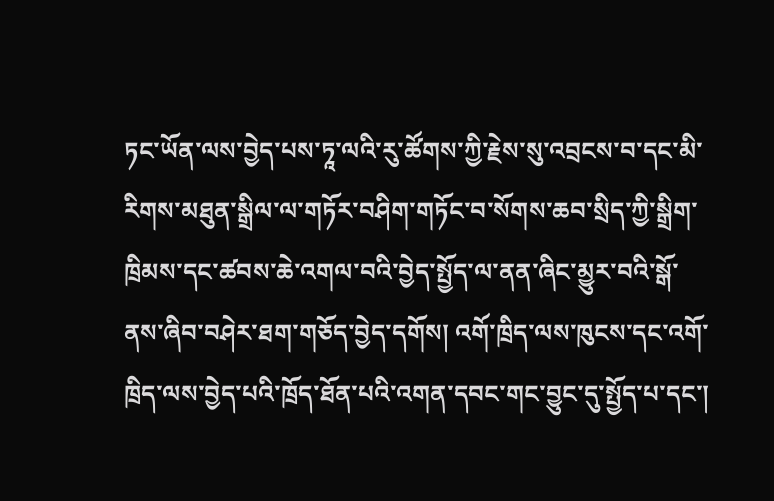ཏང་ཡོན་ལས་བྱེད་པས་ཏཱ་ལའི་རུ་ཚོགས་ཀྱི་རྗེས་སུ་འབྲངས་བ་དང་མི་རིགས་མཐུན་སྒྲིལ་ལ་གཏོར་བཤིག་གཏོང་བ་སོགས་ཆབ་སྲིད་ཀྱི་སྒྲིག་ཁྲིམས་དང་ཚབས་ཆེ་འགལ་བའི་བྱེད་སྤྱོད་ལ་ནན་ཞིང་མྱུར་བའི་སྒོ་ནས་ཞིབ་བཤེར་ཐག་གཅོད་བྱེད་དགོས། འགོ་ཁྲིད་ལས་ཁུངས་དང་འགོ་ཁྲིད་ལས་བྱེད་པའི་ཁྲོད་ཐོན་པའི་འགན་དབང་གང་བྱུང་དུ་སྤྱོད་པ་དང་།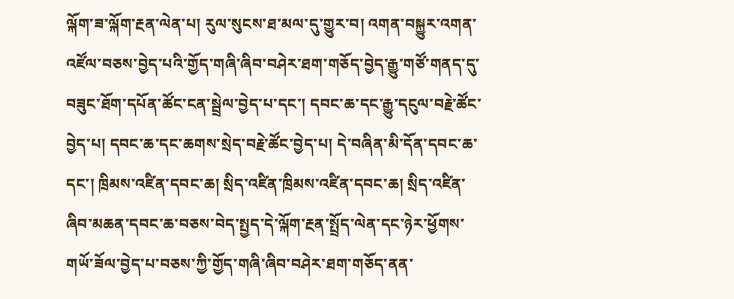ལྐོག་ཟ་ལྐོག་རྔན་ལེན་པ། རུལ་སུངས་ཐ་མལ་དུ་གྱུར་བ། འགན་བསྐྱུར་འགན་འཛོལ་བཅས་བྱེད་པའི་གྱོད་གཞི་ཞིབ་བཤེར་ཐག་གཅོད་བྱེད་རྒྱུ་གཙོ་གནད་དུ་བཟུང་ཐོག་དཔོན་ཚོང་ངན་སྦྲེལ་བྱེད་པ་དང་། དབང་ཆ་དང་རྒྱུ་དངུལ་བརྗེ་ཚོང་བྱེད་པ། དབང་ཆ་དང་ཆགས་སྲེད་བརྗེ་ཚོང་བྱེད་པ། དེ་བཞིན་མི་དོན་དབང་ཆ་དང་། ཁྲིམས་འཛིན་དབང་ཆ། སྲིད་འཛིན་ཁྲིམས་འཛིན་དབང་ཆ། སྲིད་འཛིན་ཞིབ་མཆན་དབང་ཆ་བཅས་བེད་སྤྱད་དེ་ལྐོག་རྔན་སྤྲོད་ལེན་དང་ཉེར་ཕྱོགས་གཡོ་ཟོལ་བྱེད་པ་བཅས་ཀྱི་གྱོད་གཞི་ཞིབ་བཤེར་ཐག་གཅོད་ནན་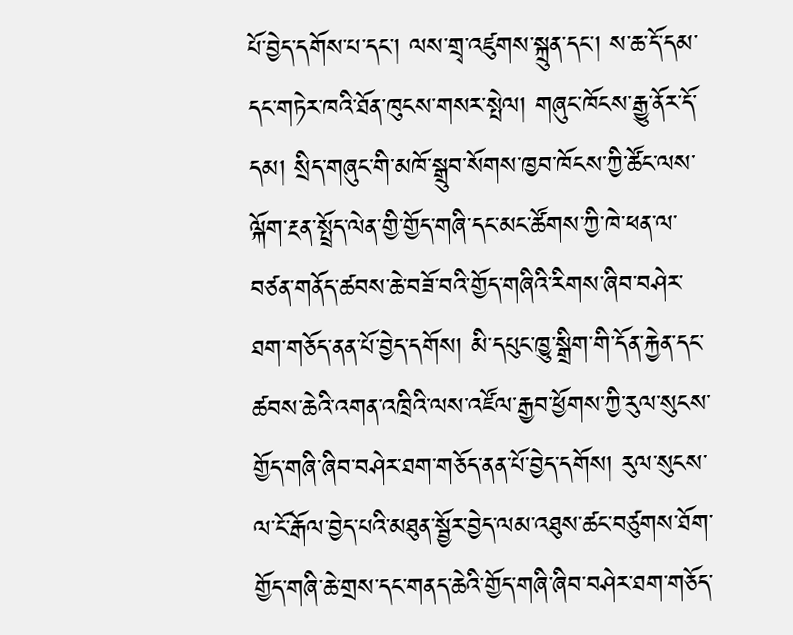པོ་བྱེད་དགོས་པ་དང་། ལས་གྲྭ་འཛུགས་སྐྲུན་དང་། ས་ཆ་དོ་དམ་དང་གཏེར་ཁའི་ཐོན་ཁུངས་གསར་སྤེལ། གཞུང་ཁོངས་རྒྱུ་ནོར་དོ་དམ། སྲིད་གཞུང་གི་མཁོ་སྒྲུབ་སོགས་ཁྱབ་ཁོངས་ཀྱི་ཚོང་ལས་ལྐོག་རྔན་སྤྲོད་ལེན་གྱི་གྱོད་གཞི་དང་མང་ཚོགས་ཀྱི་ཁེ་ཕན་ལ་བཙན་གནོད་ཚབས་ཆེ་བཟོ་བའི་གྱོད་གཞིའི་རིགས་ཞིབ་བཤེར་ཐག་གཅོད་ནན་པོ་བྱེད་དགོས། མི་དཔུང་ཁྱུ་སྒྲིག་གི་དོན་རྐྱེན་དང་ཚབས་ཆེའི་འགན་འཁྲིའི་ལས་འཛོལ་རྒྱབ་ཕྱོགས་ཀྱི་རུལ་སུངས་གྱོད་གཞི་ཞིབ་བཤེར་ཐག་གཅོད་ནན་པོ་བྱེད་དགོས། རུལ་སུངས་ལ་ངོ་རྒོལ་བྱེད་པའི་མཐུན་སྦྱོར་བྱེད་ལམ་འཐུས་ཚང་བཙུགས་ཐོག་གྱོད་གཞི་ཆེ་གྲས་དང་གནད་ཆེའི་གྱོད་གཞི་ཞིབ་བཤེར་ཐག་གཅོད་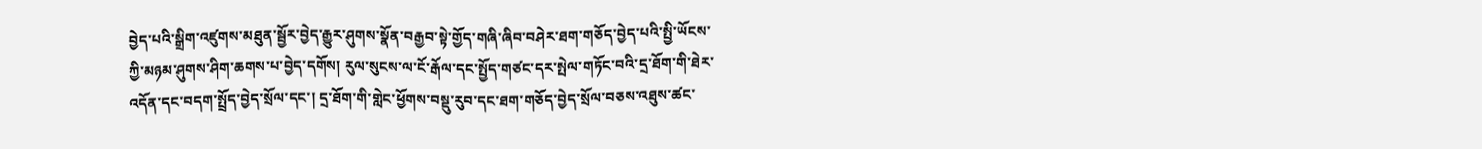བྱེད་པའི་སྒྲིག་འཛུགས་མཐུན་སྦྱོར་བྱེད་རྒྱུར་ཤུགས་སྣོན་བརྒྱབ་སྟེ་གྱོད་གཞི་ཞིབ་བཤེར་ཐག་གཅོད་བྱེད་པའི་སྤྱི་ཡོངས་ཀྱི་མཉམ་ཤུགས་ཤིག་ཆགས་པ་བྱེད་དགོས། རུལ་སུངས་ལ་ངོ་རྒོལ་དང་སྤྱོད་གཙང་དར་སྤེལ་གཏོང་བའི་དྲ་ཐོག་གི་ཐེར་འདོན་དང་བདག་སྤྲོད་བྱེད་སྲོལ་དང་། དྲ་ཐོག་གི་གླེང་ཕྱོགས་བསྡུ་རུབ་དང་ཐག་གཅོད་བྱེད་སྲོལ་བཅས་འཐུས་ཚང་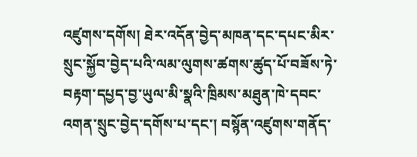འཛུགས་དགོས། ཐེར་འདོན་བྱེད་མཁན་དང་དཔང་མིར་སྲུང་སྐྱོབ་བྱེད་པའི་ལམ་ལུགས་ཚགས་ཚུད་པོ་བཟོས་ཏེ་བརྟག་དཔྱད་བྱ་ཡུལ་མི་སྣའི་ཁྲིམས་མཐུན་ཁེ་དབང་འགན་སྲུང་བྱེད་དགོས་པ་དང་། བསྙོན་འཛུགས་གནོད་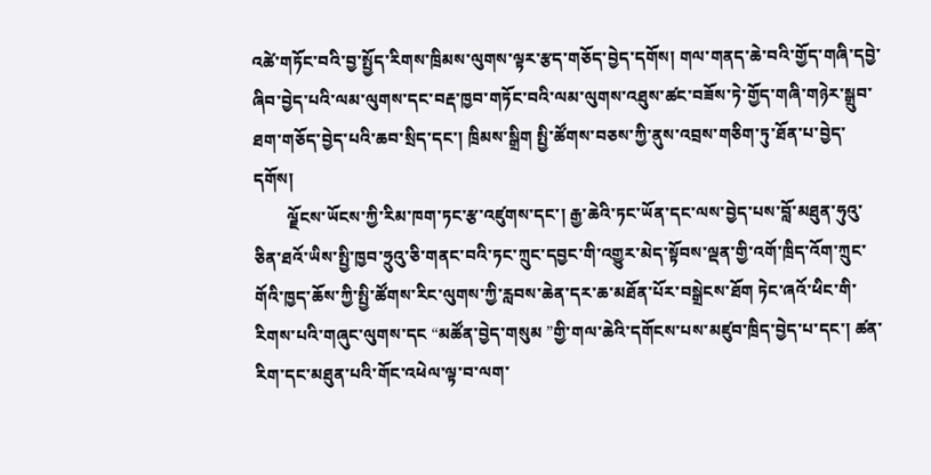འཚེ་གཏོང་བའི་བྱ་སྤྱོད་རིགས་ཁྲིམས་ལུགས་ལྟར་རྩད་གཅོད་བྱེད་དགོས། གལ་གནད་ཆེ་བའི་གྱོད་གཞི་དབྱེ་ཞིབ་བྱེད་པའི་ལམ་ལུགས་དང་བརྡ་ཁྱབ་གཏོང་བའི་ལམ་ལུགས་འཐུས་ཚང་བཟོས་ཏེ་གྱོད་གཞི་གཉེར་སྒྲུབ་ཐག་གཅོད་བྱེད་པའི་ཆབ་སྲིད་དང་། ཁྲིམས་སྒྲིག སྤྱི་ཚོགས་བཅས་ཀྱི་ནུས་འབྲས་གཅིག་ཏུ་ཐོན་པ་བྱེད་དགོས།
        ལྗོངས་ཡོངས་ཀྱི་རིམ་ཁག་ཏང་རྩ་འཛུགས་དང་། རྒྱ་ཆེའི་ཏང་ཡོན་དང་ལས་བྱེད་པས་བློ་མཐུན་ཧུའུ་ཅིན་ཐའོ་ཡིས་སྤྱི་ཁྱབ་ཧྲུའུ་ཅི་གནང་བའི་ཏང་ཀྲུང་དབྱང་གི་འགྱུར་མེད་སྟོབས་ལྡན་གྱི་འགོ་ཁྲིད་འོག་ཀྲུང་གོའི་ཁྱད་ཆོས་ཀྱི་སྤྱི་ཚོགས་རིང་ལུགས་ཀྱི་རླབས་ཆེན་དར་ཆ་མཐོན་པོར་བསྒྲེངས་ཐོག ཏེང་ཞའོ་ཕིང་གི་རིགས་པའི་གཞུང་ལུགས་དང “མཚོན་བྱེད་གསུམ ”གྱི་གལ་ཆེའི་དགོངས་པས་མཛུབ་ཁྲིད་བྱེད་པ་དང་། ཚན་རིག་དང་མཐུན་པའི་གོང་འཕེལ་ལྟ་བ་ལག་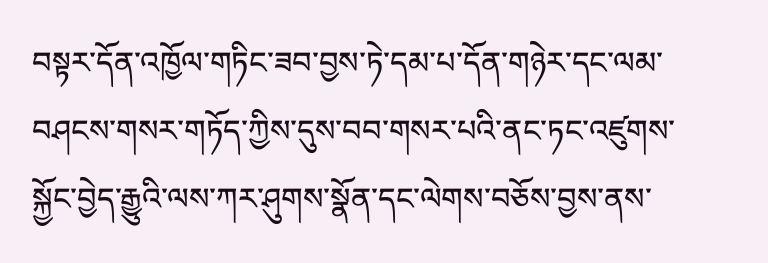བསྟར་དོན་འཁྱོལ་གཏིང་ཟབ་བྱས་ཏེ་དམ་པ་དོན་གཉེར་དང་ལམ་བཤངས་གསར་གཏོད་ཀྱིས་དུས་བབ་གསར་པའི་ནང་ཏང་འཛུགས་སྐྱོང་བྱེད་རྒྱུའི་ལས་ཀར་ཤུགས་སྣོན་དང་ལེགས་བཅོས་བྱས་ནས་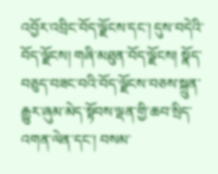འབྱོར་འབྲིང་བོད་ལྗོངས་དང་། དུས་བདེའི་བོད་ལྗོངས། གཞི་མཐུན་བོད་ལྗོངས། སྣོད་བཅུད་བཟང་བའི་བོད་ལྗོངས་བཅས་སྐྲུན་རྒྱུར་ཞུམ་མེད་སྟོབས་ལྡན་གྱི་ཆབ་སྲིད་འགན་ལེན་དང་། བསམ་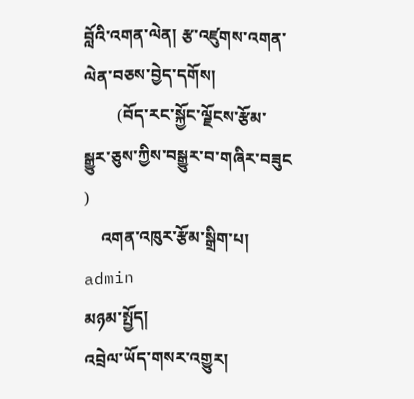བློའི་འགན་ལེན། རྩ་འཛུགས་འགན་ལེན་བཅས་བྱེད་དགོས།
        (བོད་རང་སྐྱོང་ལྗོངས་རྩོམ་སྒྱུར་ཅུས་ཀྱིས་བསྒྱུར་བ་གཞིར་བཟུང )
    འགན་འཁུར་རྩོམ་སྒྲིག་པ། admin
མཉམ་སྤྱོད།
འབྲེལ་ཡོད་གསར་འགྱུར།